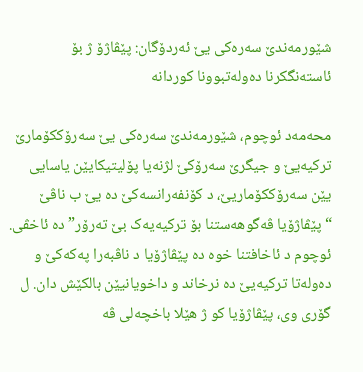شێورمەندێ سەرەکی یێ ئەردۆگان: پێڤاژۆ ژ بۆ ئاستەنگکرنا دەولەتبوونا کوردانە

محەمەد ئوچوم، شێورمەندێ سەرەکی یێ سەرۆککۆمارێ ترکیەیێ و جیگرێ سەرۆکێ لژنەیا پۆلیتیکایێن یاسایی یێن سەرۆککۆماریێ، د کۆنفەرانسەکێ دە یێ ب ناڤێ “پێڤاژۆیا ڤەگوھەستنا بۆ ترکیەیەک بێ تەرۆر” دە ئاخڤی. ئوچوم د ئاخافتنا خوە دە پێڤاژۆیا د ناڤبەرا پەکەکێ و دەولەتا ترکیەیێ دە نرخاند و داخویانیێن بالکێش دان. ل گۆری وی، پێڤاژۆیا کو ژ ھێلا باخچەلی ڤە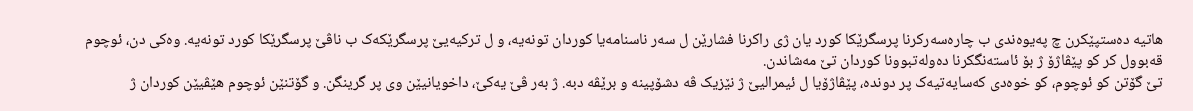ھاتیە دەستپێکرن چ پەیوەندی ب چارەسەرکرنا پرسگرێکا کورد یان ژی راکرنا فشارێن ل سەر ناسنامەیا کوردان تونەیە، و ل ترکیەیێ پرسگرێکەک ب ناڤێ پرسگرێکا کورد تونەیە. وەکی دن، ئوچوم قەبوول کر کو پێڤاژۆ ژ بۆ ئاستەنگکرنا دەولەتبوونا کوردان تێ مەشاندن.
تێ گۆتن کو ئوچوم، کو خوەدی کەسایەتیەک پر دوندە، پێڤاژۆیا ل ئیمرالیێ ژ نێزیک ڤە دشۆپینە و برێڤە دبە. ژ بەر ڤێ یەکێ، داخویانیێن وی پر گرینگن. و گۆتنێن ئوچوم ھێڤیێن کوردان ژ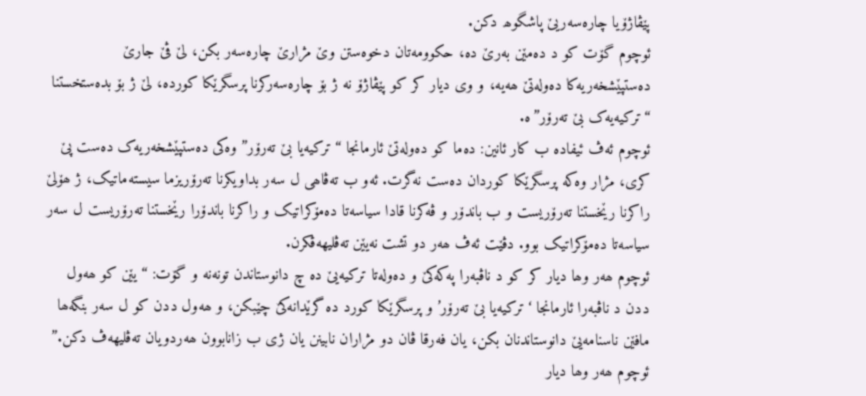پێڤاژۆیا چارەسەریێ پاشگوھ دکن.
ئوچوم گۆت کو د دەمێن بەرێ دە، حکوومەتان دخوەستن وێ مژارێ چارەسەر بکن، لێ ڤێ جارێ دەستپێشخەریەکا دەولەتێ ھەیە، و وی دیار کر کو پێڤاژۆ نە ژ بۆ چارەسەرکرنا پرسگرێکا کوردە، لێ ژ بۆ بدەستخستنا “ترکیەیەک بێ تەرۆر”ە.
ئوچوم ئەڤ ئیفادە ب کار ئانین: دەما کو دەولەتێ ئارمانجا “ترکیەیا بێ تەرۆر” وەکی دەستپێشخەریەک دەست پێ کری، مژار وەکە پرسگرێکا کوردان دەست نەگرت. ئەو ب تەڤاھی ل سەر بداویکرنا تەرۆریزما سیستەماتیک، ژ ھۆلێ راکرنا رێخستنا تەرۆریست و ب باندۆر و ڤەکرنا قادا سیاسەتا دەمۆکراتیک و راکرنا باندۆرا رێخستنا تەرۆریست ل سەر سیاسەتا دەمۆکراتیک بوو. دڤێت ئەڤ ھەر دو تشت نەیێن تەڤلیھەڤکرن.
ئوچوم ھەر وھا دیار کر کو د ناڤبەرا پەکەکێ و دەولەتا ترکیەیێ دە چ دانوستاندن تونەنە و گۆت: “یێن کو ھەول ددن د ناڤبەرا ئارمانجا ‘ترکیەیا بێ تەرۆر’ و پرسگرێکا کورد دە گرێدانەکێ چێبکن، و ھەول ددن کو ل سەر بنگەھا مافێن ناسنامەیێ دانوستاندنان بکن، یان فەرقا ڤان دو مژاران نابینن یان ژی ب زانابوون ھەردویان تەڤلیھەڤ دکن.”
ئوچوم ھەر وھا دیار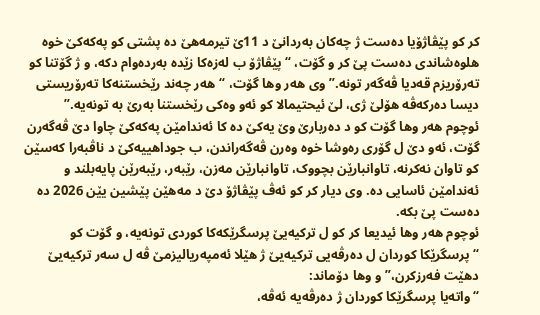کر کو پێڤاژۆیا دەست ژ چەکان بەردانێ د 11ێ تیرمەھێ دە پشتی کو پەکەکێ خوە هلوەشاندی دەست پێ کر و گۆت، “پێڤاژۆ ب لەزەکا زێدە بەردەوام دکە، و ژ گۆتنا کو تەرۆریزم قەدیا ڤەگەر تونە.” وی ھەر وھا گۆت، “ھەر چەند رێخستنەکا تەرۆریستی دیسا دەرکەڤە هۆلێ ژی، لێ ئیحتیمالا کو ئەو وەکی رێخستنا بەرێ بە تونەیە.”
ئوچوم ھەر وھا گۆت کو د دەربارێ وێ یەکێ دە کا ئەندامێن پەکەکێ چاوا دێ ڤەگەرن گۆت، ئەو دێ ل گۆری رەوشا خوە وەرن ڤەگەراندن، ب جوداھییەکێ د ناڤبەرا کەسێن کو تاوان نەکرنە، تاوانبارێن بچووک، تاوانبارێن مەزن، رێبەر، رێبەرێن پایەبلند و ئەندامێن ئاسایی دە. وی دیار کر کو ئەڤ پێڤاژۆ دێ د مەھێن پێشین یێن 2026 دە دەست پێ بکە.
ئوچوم ھەر وھا ئیدیعا کر کو ل ترکیەیێ پرسگرێکەکا کوردی تونەیە، و گۆت کو “پرسگرێکا کوردان ل دەرڤەیی ترکیەیێ ژ ھێلا ئەمپەریالیزمێ ڤە ل سەر ترکیەیێ دهێت فەرزکرن،” و وھا دۆماند:
“واتەیا پرسگرێکا کوردان ژ دەرڤەیە ئەڤە،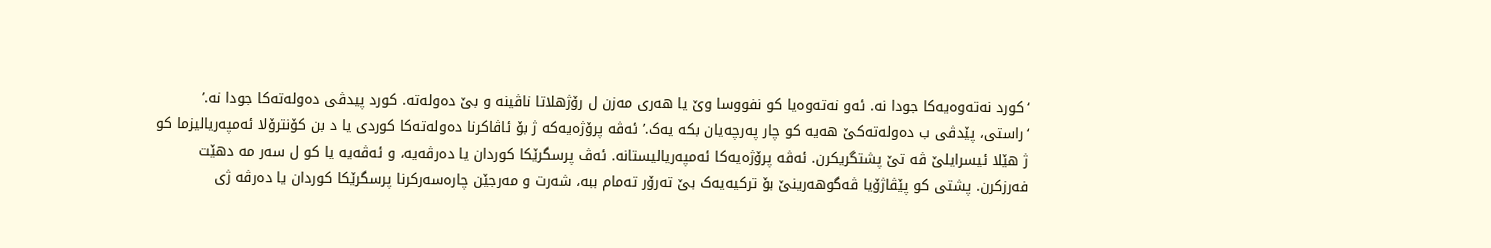‘کورد نەتەوەیەکا جودا نە. ئەو نەتەوەیا کو نفووسا وێ یا ھەری مەزن ل رۆژھلاتا ناڤینە و بێ دەولەتە. کورد پیدڤی دەولەتەکا جودا نە.’ ‘راستی، پێدڤی ب دەولەتەکێ ھەیە کو چار پەرچەیان بکە یەک.’ ئەڤە پرۆژەیەکە ژ بۆ ئاڤاکرنا دەولەتەکا کوردی یا د بن کۆنترۆلا ئەمپەریالیزما کو ژ ھێلا ئیسرایلێ ڤە تێ پشتگریکرن. ئەڤە پرۆژەیەکا ئەمپەریالیستانە. ئەڤ پرسگرێکا کوردان یا دەرڤەیە، و ئەڤەیە یا کو ل سەر مە دهێت فەرزکرن. پشتی کو پێڤاژۆیا ڤەگوھەرینێ بۆ ترکیەیەک بێ تەرۆر تەمام ببە، شەرت و مەرجێن چارەسەرکرنا پرسگرێکا کوردان یا دەرڤە ژی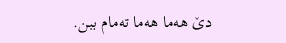دێ ھەما ھەما تەمام ببن.